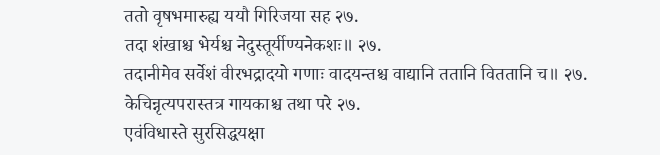ततो वृषभमारुह्य ययौ गिरिजया सह २७.
तदा शंखाश्च भेर्यश्च नेदुस्तूर्यीण्यनेकशः॥ २७.
तदानीमेव सर्वेशं वीरभद्रादयो गणाः वादयन्तश्च वाद्यानि ततानि विततानि च॥ २७.
केचिन्नृत्यपरास्तत्र गायकाश्च तथा परे २७.
एवंविधास्ते सुरसिद्धयक्षा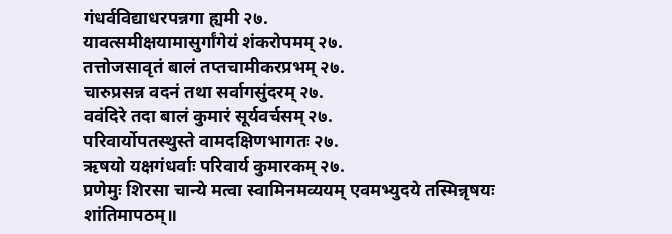गंधर्वविद्याधरपन्नगा ह्यमी २७.
यावत्समीक्षयामासुर्गांगेयं शंकरोपमम् २७.
तत्तोजसावृतं बालं तप्तचामीकरप्रभम् २७.
चारुप्रसन्न वदनं तथा सर्वागसुंदरम् २७.
ववंदिरे तदा बालं कुमारं सूर्यवर्चसम् २७.
परिवार्योपतस्थुस्ते वामदक्षिणभागतः २७.
ऋषयो यक्षगंधर्वाः परिवार्य कुमारकम् २७.
प्रणेमुः शिरसा चान्ये मत्वा स्वामिनमव्ययम् एवमभ्युदये तस्मिन्नृषयः शांतिमापठम्॥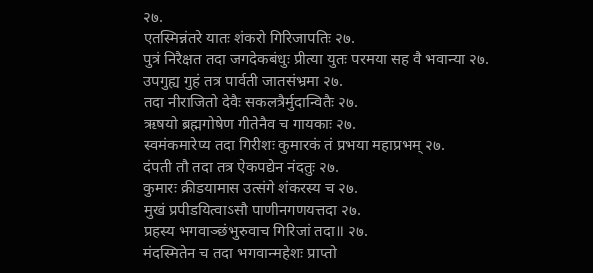२७.
एतस्मिन्नंतरे यातः शंकरो गिरिजापतिः २७.
पुत्रं निरैक्षत तदा जगदेकबंधुः प्रीत्या युतः परमया सह वै भवान्या २७.
उपगुह्य गुहं तत्र पार्वती जातसंभ्रमा २७.
तदा नीराजितो देवैः सकलत्रैर्मुदान्वितैः २७.
ऋषयो ब्रह्मगोषेण गीतेनैव च गायकाः २७.
स्वमंकमारेप्य तदा गिरीशः कुमारकं तं प्रभया महाप्रभम् २७.
दंपती तौ तदा तत्र ऐकपद्येन नंदतुः २७.
कुमारः क्रीडयामास उत्संगे शंकरस्य च २७.
मुखं प्रपीडयित्वाऽसौ पाणीनगणयत्तदा २७.
प्रहस्य भगवाञ्छंभुरुवाच गिरिजां तदा॥ २७.
मंदस्मितेन च तदा भगवान्महेशः प्राप्तो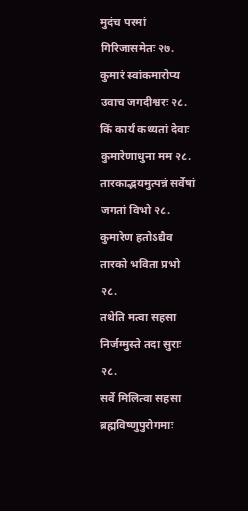मुदंच परमां गिरिजासमेतः २७.
कुमारं स्वांकमारोप्य उवाच जगदीश्वरः २८.
किं कार्यं कथ्यतां देवाः कुमारेणाधुना मम २८.
तारकाद्भयमुत्पन्नं सर्वेषां जगतां विभो २८.
कुमारेण हतोऽद्यैव तारको भविता प्रभो २८.
तथेति मत्वा सहसा निर्जग्मुस्ते तदा सुराः २८.
सर्वे मिलित्वा सहसा ब्रह्मविष्णुपुरोगमाः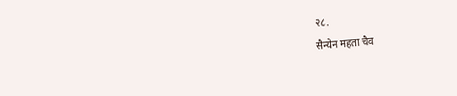२८.
सैन्येन महता चैव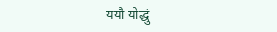ययौ योद्धुं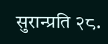सुरान्प्रति २८.